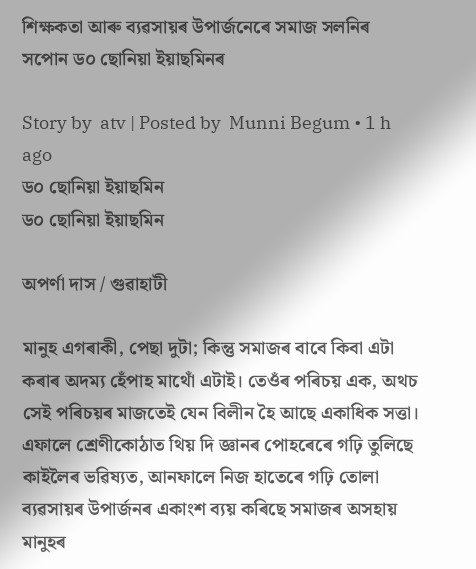শিক্ষকতা আৰু ব্যৱসায়ৰ উপাৰ্জনেৰে সমাজ সলনিৰ সপোন ড০ ছোনিয়া ইয়াছমিনৰ

Story by  atv | Posted by  Munni Begum • 1 h ago
ড০ ছোনিয়া ইয়াছমিন
ড০ ছোনিয়া ইয়াছমিন

অপৰ্ণা দাস / গুৱাহাটী

মানুহ এগৰাকী, পেছা দুটা; কিন্তু সমাজৰ বাবে কিবা এটা কৰাৰ অদম্য হেঁপাহ মাথোঁ এটাই। তেওঁৰ পৰিচয় এক, অথচ সেই পৰিচয়ৰ মাজতেই যেন বিলীন হৈ আছে একাধিক সত্তা। এফালে শ্ৰেণীকোঠাত থিয় দি জ্ঞানৰ পোহৰেৰে গঢ়ি তুলিছে কাইলৈৰ ভৱিষ্যত, আনফালে নিজ হাতেৰে গঢ়ি তোলা ব্যৱসায়ৰ উপাৰ্জনৰ একাংশ ব্যয় কৰিছে সমাজৰ অসহায় মানুহৰ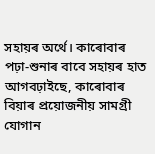সহায়ৰ অৰ্থে। কাৰোবাৰ পঢ়া-শুনাৰ বাবে সহায়ৰ হাত আগবঢ়াইছে, কাৰোবাৰ বিয়াৰ প্ৰয়োজনীয় সামগ্ৰী যোগান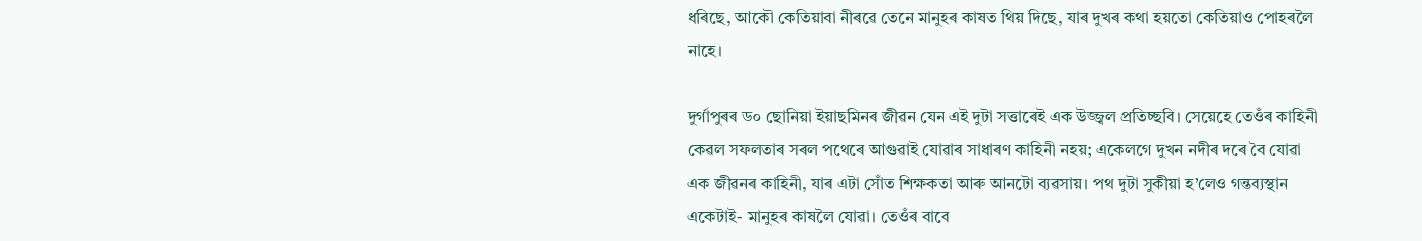ধৰিছে, আকৌ কেতিয়াবা নীৰৱে তেনে মানুহৰ কাষত থিয় দিছে, যাৰ দুখৰ কথা হয়তো কেতিয়াও পোহৰলৈ নাহে।

দুৰ্গাপুৰৰ ড০ ছোনিয়া ইয়াছমিনৰ জীৱন যেন এই দুটা সত্তাৰেই এক উজ্জ্বল প্ৰতিচ্ছবি। সেয়েহে তেওঁৰ কাহিনী কেৱল সফলতাৰ সৰল পথেৰে আগুৱাই যোৱাৰ সাধাৰণ কাহিনী নহয়; একেলগে দুখন নদীৰ দৰে বৈ যোৱা এক জীৱনৰ কাহিনী, যাৰ এটা সোঁত শিক্ষকতা আৰু আনটো ব্যৱসায়। পথ দুটা সুকীয়া হ’লেও গন্তব্যস্থান একেটাই- মানুহৰ কাষলৈ যোৱা। তেওঁৰ বাবে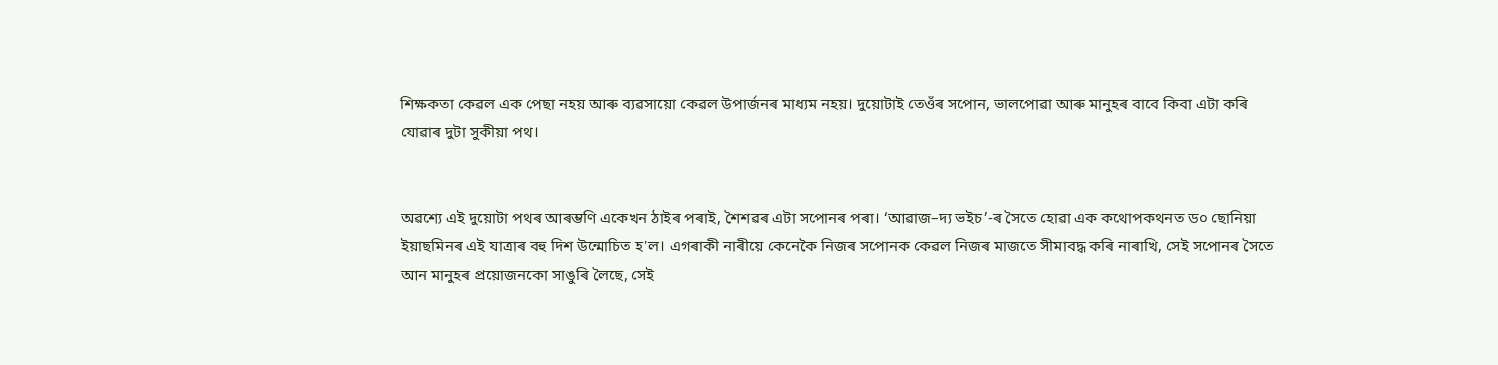শিক্ষকতা কেৱল এক পেছা নহয় আৰু ব্যৱসায়ো কেৱল উপাৰ্জনৰ মাধ্যম নহয়। দুয়োটাই তেওঁৰ সপোন, ভালপোৱা আৰু মানুহৰ বাবে কিবা এটা কৰি যোৱাৰ দুটা সুকীয়া পথ।


অৱশ্যে এই দুয়োটা পথৰ আৰম্ভণি একেখন ঠাইৰ পৰাই, শৈশৱৰ এটা সপোনৰ পৰা। ‘আৱাজ–দ্য ভইচ’-ৰ সৈতে হোৱা এক কথোপকথনত ড০ ছোনিয়া ইয়াছমিনৰ এই যাত্ৰাৰ বহু দিশ উন্মোচিত হ'ল। এগৰাকী নাৰীয়ে কেনেকৈ নিজৰ সপোনক কেৱল নিজৰ মাজতে সীমাবদ্ধ কৰি নাৰাখি, সেই সপোনৰ সৈতে আন মানুহৰ প্ৰয়োজনকো সাঙুৰি লৈছে, সেই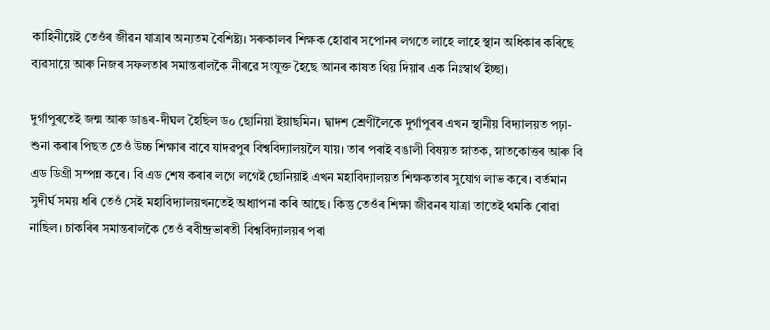কাহিনীয়েই তেওঁৰ জীৱন যাত্ৰাৰ অন্যতম বৈশিষ্ট্য। সৰুকালৰ শিক্ষক হোৱাৰ সপোনৰ লগতে লাহে লাহে স্থান অধিকাৰ কৰিছে ব্যৱসায়ে আৰু নিজৰ সফলতাৰ সমান্তৰালকৈ নীৰৱে সংযুক্ত হৈছে আনৰ কাষত থিয় দিয়াৰ এক নিঃস্বাৰ্থ ইচ্ছা।

দুৰ্গাপুৰতেই জন্ম আৰু ডাঙৰ-দীঘল হৈছিল ড০ ছোনিয়া ইয়াছমিন। দ্বাদশ শ্ৰেণীলৈকে দুৰ্গাপুৰৰ এখন স্থানীয় বিদ্যালয়ত পঢ়া-শুনা কৰাৰ পিছত তেওঁ উচ্চ শিক্ষাৰ বাবে যাদৱপুৰ বিশ্ববিদ্যালয়লৈ যায়। তাৰ পৰাই বঙালী বিষয়ত স্নাতক, স্নাতকোত্তৰ আৰু বি এড ডিগ্ৰী সম্পন্ন কৰে। বি এড শেষ কৰাৰ লগে লগেই ছোনিয়াই এখন মহাবিদ্যালয়ত শিক্ষকতাৰ সুযোগ লাভ কৰে। বৰ্তমান সুদীৰ্ঘ সময় ধৰি তেওঁ সেই মহাবিদ্যালয়খনতেই অধ্যাপনা কৰি আছে। কিন্তু তেওঁৰ শিক্ষা জীৱনৰ যাত্ৰা তাতেই থমকি ৰোৱা নাছিল। চাকৰিৰ সমান্তৰালকৈ তেওঁ ৰবীন্দ্ৰভাৰতী বিশ্ববিদ্যালয়ৰ পৰা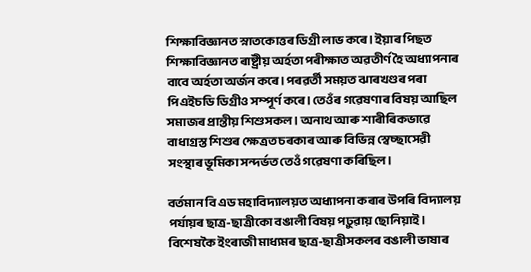শিক্ষাবিজ্ঞানত স্নাতকোত্তৰ ডিগ্ৰী লাভ কৰে। ইয়াৰ পিছত শিক্ষাবিজ্ঞানত ৰাষ্ট্ৰীয় অৰ্হতা পৰীক্ষাত অৱতীৰ্ণ হৈ অধ্যাপনাৰ বাবে অৰ্হতা অৰ্জন কৰে। পৰৱৰ্তী সময়ত ঝাৰখণ্ডৰ পৰা পিএইচডি ডিগ্ৰীও সম্পূৰ্ণ কৰে। তেওঁৰ গৱেষণাৰ বিষয় আছিল সমাজৰ প্ৰান্তীয় শিশুসকল। অনাথ আৰু শাৰীৰিকভাৱে বাধাগ্ৰস্ত শিশুৰ ক্ষেত্ৰত চৰকাৰ আৰু বিভিন্ন স্বেচ্ছাসেৱী সংস্থাৰ ভূমিকা সন্দৰ্ভত তেওঁ গৱেষণা কৰিছিল।

বৰ্তমান বি এড মহাবিদ্যালয়ত অধ্যাপনা কৰাৰ উপৰি বিদ্যালয় পৰ্যায়ৰ ছাত্ৰ-ছাত্ৰীকো বঙালী বিষয় পঢ়ুৱায় ছোনিয়াই। বিশেষকৈ ইংৰাজী মাধ্যমৰ ছাত্ৰ-ছাত্ৰীসকলৰ বঙালী ভাষাৰ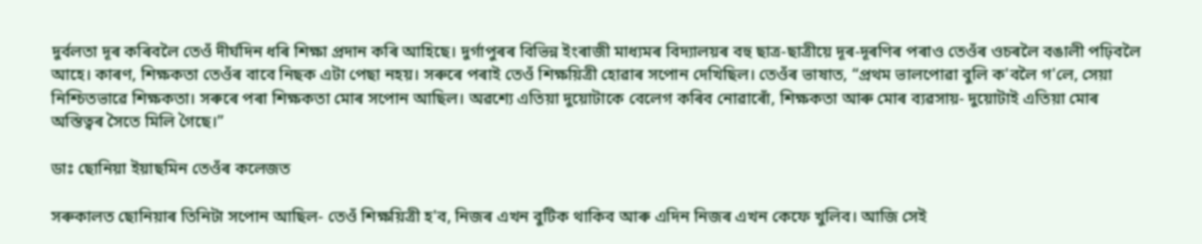দুৰ্বলতা দূৰ কৰিবলৈ তেওঁ দীৰ্ঘদিন ধৰি শিক্ষা প্ৰদান কৰি আহিছে। দুৰ্গাপুৰৰ বিভিন্ন ইংৰাজী মাধ্যমৰ বিদ্যালয়ৰ বহু ছাত্ৰ-ছাত্ৰীয়ে দূৰ-দূৰণিৰ পৰাও তেওঁৰ ওচৰলৈ বঙালী পঢ়িবলৈ আহে। কাৰণ, শিক্ষকতা তেওঁৰ বাবে নিছক এটা পেছা নহয়। সৰুৰে পৰাই তেওঁ শিক্ষয়িত্ৰী হোৱাৰ সপোন দেখিছিল। তেওঁৰ ভাষাত, “প্ৰথম ভালপোৱা বুলি ক'বলৈ গ'লে, সেয়া নিশ্চিতভাৱে শিক্ষকতা। সৰুৰে পৰা শিক্ষকতা মোৰ সপোন আছিল। অৱশ্যে এতিয়া দুয়োটাকে বেলেগ কৰিব নোৱাৰোঁ, শিক্ষকতা আৰু মোৰ ব্যৱসায়- দুয়োটাই এতিয়া মোৰ অস্তিত্বৰ সৈতে মিলি গৈছে।”

ডাঃ ছোনিয়া ইয়াছমিন তেওঁৰ কলেজত

সৰুকালত ছোনিয়াৰ তিনিটা সপোন আছিল- তেওঁ শিক্ষয়িত্ৰী হ'ব, নিজৰ এখন বুটিক থাকিব আৰু এদিন নিজৰ এখন কেফে খুলিব। আজি সেই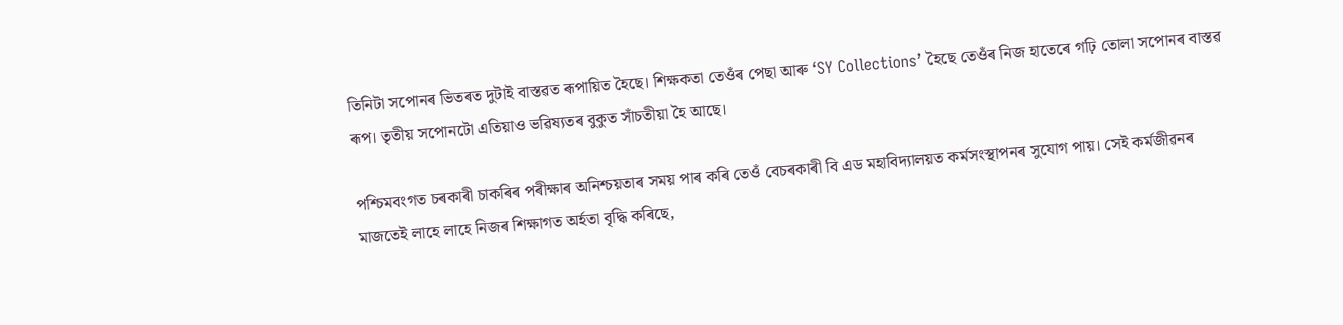তিনিটা সপোনৰ ভিতৰত দুটাই বাস্তৱত ৰূপায়িত হৈছে। শিক্ষকতা তেওঁৰ পেছা আৰু ‘SY Collections’ হৈছে তেওঁৰ নিজ হাতেৰে গঢ়ি তোলা সপোনৰ বাস্তৱ ৰূপ। তৃতীয় সপোনটো এতিয়াও ভৱিষ্যতৰ বুকুত সাঁচতীয়া হৈ আছে।

পশ্চিমবংগত চৰকাৰী চাকৰিৰ পৰীক্ষাৰ অনিশ্চয়তাৰ সময় পাৰ কৰি তেওঁ বেচৰকাৰী বি এড মহাবিদ্যালয়ত কৰ্মসংস্থাপনৰ সুযোগ পায়। সেই কৰ্মজীৱনৰ মাজতেই লাহে লাহে নিজৰ শিক্ষাগত অৰ্হতা বৃদ্ধি কৰিছে,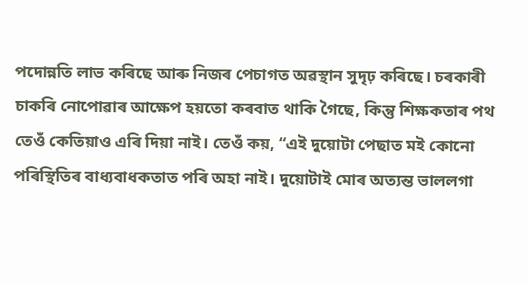পদোন্নতি লাভ কৰিছে আৰু নিজৰ পেচাগত অৱস্থান সুদৃঢ় কৰিছে। চৰকাৰী চাকৰি নোপোৱাৰ আক্ষেপ হয়তো কৰবাত থাকি গৈছে, কিন্তু শিক্ষকতাৰ পথ তেওঁ কেতিয়াও এৰি দিয়া নাই। তেওঁ কয়, “এই দুয়োটা পেছাত মই কোনো পৰিস্থিতিৰ বাধ্যবাধকতাত পৰি অহা নাই। দুয়োটাই মোৰ অত্যন্ত ভাললগা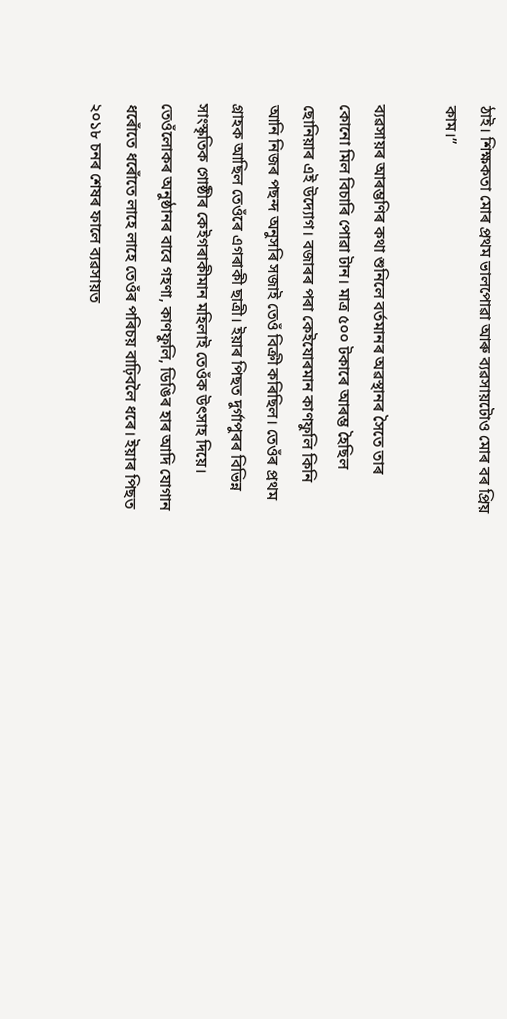ঠাই। শিক্ষকতা মোৰ প্ৰথম ভালপোৱা আৰু ব্যৱসায়টোও মোৰ বৰ প্ৰিয় কাম।”

ব্যৱসায়ৰ আৰম্ভণিৰ কথা শুনিলে বৰ্তমানৰ অৱস্থানৰ সৈতে তাৰ কোনো মিল বিচাৰি পোৱা টান। মাত্ৰ ৫০০ টকাৰে আৰম্ভ হৈছিল ছোনিয়াৰ এই উদ্যোগ। বজাৰৰ পৰা কেইযোৰমান কাণফুলি কিনি আনি নিজৰ পছন্দ অনুসৰি সজাই তেওঁ বিক্ৰী কৰিছিল। তেওঁৰ প্ৰথম গ্ৰাহক আছিল তেওঁৰে এগৰাকী ছাত্ৰী। ইয়াৰ পিছত দুৰ্গাপুৰৰ বিভিন্ন সাংস্কৃতিক গোষ্ঠীৰ কেইগৰাকীমান মহিলাই তেওঁক উৎসাহ দিয়ে। তেওঁলোকৰ অনুষ্ঠানৰ বাবে গহণা, কাণফুলি, ডিঙিৰ হাৰ আদি যোগান ধৰোঁতে ধৰোঁতে লাহে লাহে তেওঁৰ পৰিচয় বাঢ়িবলৈ ধৰে। ইয়াৰ পিছত ২০১৮ চনৰ শেষৰ ফালে ব্যৱসায়ত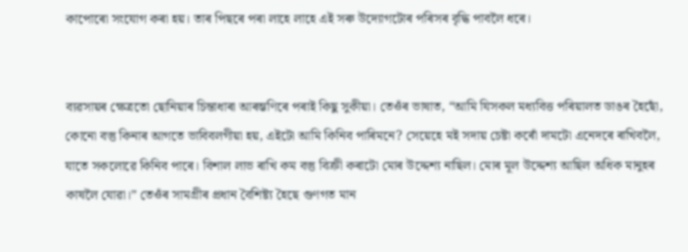কাপোৰো সংযোগ কৰা হয়। তাৰ পিছৰে পৰা লাহে লাহে এই সৰু উদ্যোগটোৰ পৰিসৰ বৃদ্ধি পাবলৈ ধৰে।


ব্যৱসায়ৰ ক্ষেত্ৰতো ছোনিয়াৰ চিন্তাধাৰা আৰম্ভণিৰে পৰাই কিছু সুকীয়া। তেওঁৰ ভাষাত, “আমি যিসকল মধ্যবিত্ত পৰিয়ালত ডাঙৰ হৈছোঁ, কোনো বস্তু কিনাৰ আগতে ভাবিবলগীয়া হয়, এইটো আমি কিনিব পাৰিমনে? সেয়েহে মই সদায় চেষ্টা কৰোঁ দামটো এনেদৰে ৰাখিবলৈ, যাতে সকলোৱে কিনিব পাৰে। বিশাল লাভ ৰাখি কম বস্তু বিক্ৰী কৰাটো মোৰ উদ্দেশ্য নাছিল। মোৰ মূল উদ্দেশ্য আছিল অধিক মানুহৰ কাষলৈ যোৱা।” তেওঁৰ সামগ্ৰীৰ প্ৰধান বৈশিষ্ট্য হৈছে গুণগত মান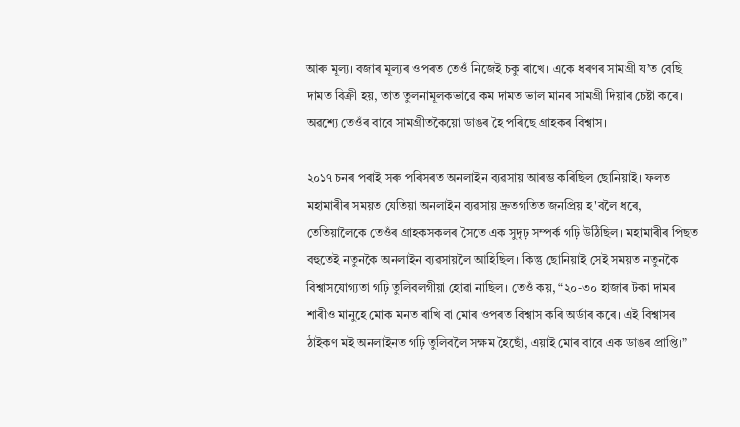আৰু মূল্য। বজাৰ মূল্যৰ ওপৰত তেওঁ নিজেই চকু ৰাখে। একে ধৰণৰ সামগ্ৰী য’ত বেছি দামত বিক্ৰী হয়, তাত তুলনামূলকভাৱে কম দামত ভাল মানৰ সামগ্ৰী দিয়াৰ চেষ্টা কৰে। অৱশ্যে তেওঁৰ বাবে সামগ্ৰীতকৈয়ো ডাঙৰ হৈ পৰিছে গ্ৰাহকৰ বিশ্বাস।

২০১৭ চনৰ পৰাই সৰু পৰিসৰত অনলাইন ব্যৱসায় আৰম্ভ কৰিছিল ছোনিয়াই। ফলত মহামাৰীৰ সময়ত যেতিয়া অনলাইন ব্যৱসায় দ্ৰুতগতিত জনপ্ৰিয় হ'বলৈ ধৰে, তেতিয়ালৈকে তেওঁৰ গ্ৰাহকসকলৰ সৈতে এক সুদৃঢ় সম্পৰ্ক গঢ়ি উঠিছিল। মহামাৰীৰ পিছত বহুতেই নতুনকৈ অনলাইন ব্যৱসায়লৈ আহিছিল। কিন্তু ছোনিয়াই সেই সময়ত নতুনকৈ বিশ্বাসযোগ্যতা গঢ়ি তুলিবলগীয়া হোৱা নাছিল। তেওঁ কয়, “২০-৩০ হাজাৰ টকা দামৰ শাৰীও মানুহে মোক মনত ৰাখি বা মোৰ ওপৰত বিশ্বাস কৰি অৰ্ডাৰ কৰে। এই বিশ্বাসৰ ঠাইকণ মই অনলাইনত গঢ়ি তুলিবলৈ সক্ষম হৈছোঁ, এয়াই মোৰ বাবে এক ডাঙৰ প্ৰাপ্তি।”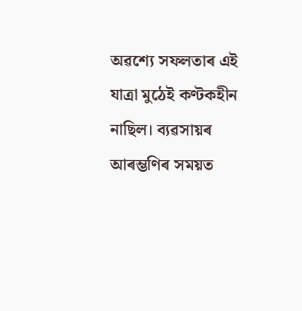অৱশ্যে সফলতাৰ এই যাত্ৰা মুঠেই কণ্টকহীন নাছিল। ব্যৱসায়ৰ আৰম্ভণিৰ সময়ত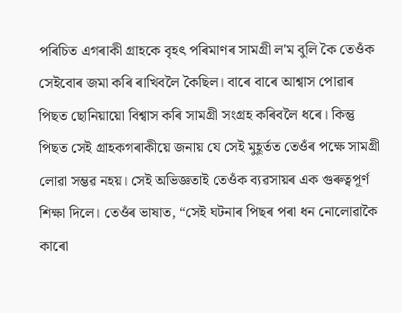পৰিচিত এগৰাকী গ্ৰাহকে বৃহৎ পৰিমাণৰ সামগ্ৰী ল'ম বুলি কৈ তেওঁক সেইবোৰ জমা কৰি ৰাখিবলৈ কৈছিল। বাৰে বাৰে আশ্বাস পোৱাৰ পিছত ছোনিয়ায়ো বিশ্বাস কৰি সামগ্ৰী সংগ্ৰহ কৰিবলৈ ধৰে। কিন্তু পিছত সেই গ্ৰাহকগৰাকীয়ে জনায় যে সেই মুহূৰ্তত তেওঁৰ পক্ষে সামগ্ৰী লোৱা সম্ভৱ নহয়। সেই অভিজ্ঞতাই তেওঁক ব্যৱসায়ৰ এক গুৰুত্বপূৰ্ণ শিক্ষা দিলে। তেওঁৰ ভাষাত, “সেই ঘটনাৰ পিছৰ পৰা ধন নোলোৱাকৈ কাৰো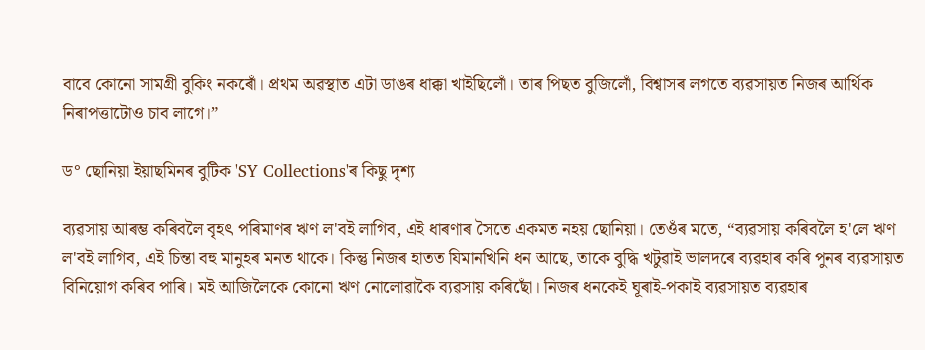বাবে কোনো সামগ্ৰী বুকিং নকৰোঁ। প্ৰথম অৱস্থাত এটা ডাঙৰ ধাক্কা খাইছিলোঁ। তাৰ পিছত বুজিলোঁ, বিশ্বাসৰ লগতে ব্যৱসায়ত নিজৰ আৰ্থিক নিৰাপত্তাটোও চাব লাগে।”

ড° ছোনিয়া ইয়াছমিনৰ বুটিক 'SY Collections'ৰ কিছু দৃশ্য

ব্যৱসায় আৰম্ভ কৰিবলৈ বৃহৎ পৰিমাণৰ ঋণ ল'বই লাগিব, এই ধাৰণাৰ সৈতে একমত নহয় ছোনিয়া। তেওঁৰ মতে, “ব্যৱসায় কৰিবলৈ হ'লে ঋণ ল'বই লাগিব, এই চিন্তা বহু মানুহৰ মনত থাকে। কিন্তু নিজৰ হাতত যিমানখিনি ধন আছে, তাকে বুদ্ধি খটুৱাই ভালদৰে ব্যৱহাৰ কৰি পুনৰ ব্যৱসায়ত বিনিয়োগ কৰিব পাৰি। মই আজিলৈকে কোনো ঋণ নোলোৱাকৈ ব্যৱসায় কৰিছোঁ। নিজৰ ধনকেই ঘূৰাই-পকাই ব্যৱসায়ত ব্যৱহাৰ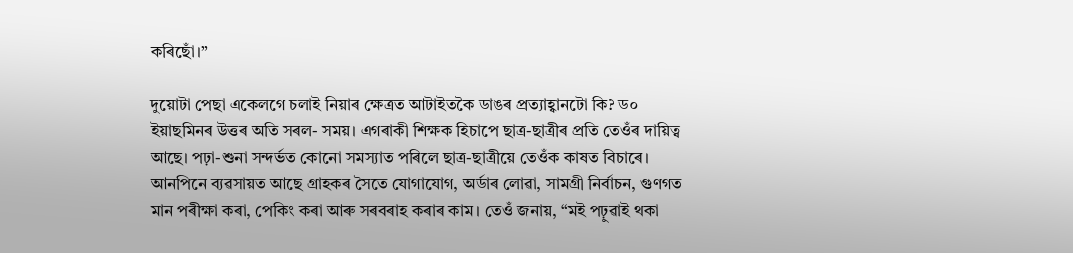কৰিছোঁ।”

দুয়োটা পেছা একেলগে চলাই নিয়াৰ ক্ষেত্ৰত আটাইতকৈ ডাঙৰ প্ৰত্যাহ্বানটো কি? ড০ ইয়াছমিনৰ উত্তৰ অতি সৰল- সময়। এগৰাকী শিক্ষক হিচাপে ছাত্ৰ-ছাত্ৰীৰ প্ৰতি তেওঁৰ দায়িত্ব আছে। পঢ়া-শুনা সন্দৰ্ভত কোনো সমস্যাত পৰিলে ছাত্ৰ-ছাত্ৰীয়ে তেওঁক কাষত বিচাৰে। আনপিনে ব্যৱসায়ত আছে গ্ৰাহকৰ সৈতে যোগাযোগ, অৰ্ডাৰ লোৱা, সামগ্ৰী নিৰ্বাচন, গুণগত মান পৰীক্ষা কৰা, পেকিং কৰা আৰু সৰবৰাহ কৰাৰ কাম। তেওঁ জনায়, “মই পঢ়ুৱাই থকা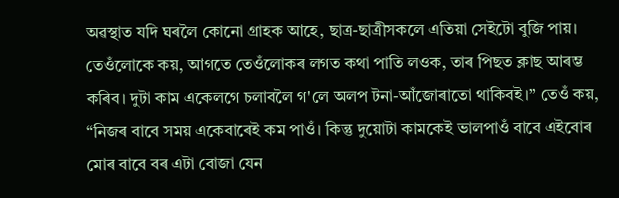অৱস্থাত যদি ঘৰলৈ কোনো গ্ৰাহক আহে, ছাত্ৰ-ছাত্ৰীসকলে এতিয়া সেইটো বুজি পায়। তেওঁলোকে কয়, আগতে তেওঁলোকৰ লগত কথা পাতি লওক, তাৰ পিছত ক্লাছ আৰম্ভ কৰিব। দুটা কাম একেলগে চলাবলৈ গ'লে অলপ টনা-আঁজোৰাতো থাকিবই।” তেওঁ কয়, “নিজৰ বাবে সময় একেবাৰেই কম পাওঁ। কিন্তু দুয়োটা কামকেই ভালপাওঁ বাবে এইবোৰ মোৰ বাবে বৰ এটা বোজা যেন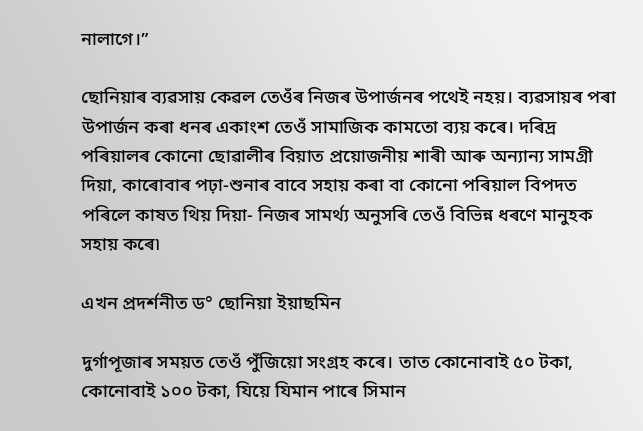নালাগে।”

ছোনিয়াৰ ব্যৱসায় কেৱল তেওঁৰ নিজৰ উপাৰ্জনৰ পথেই নহয়। ব্যৱসায়ৰ পৰা উপাৰ্জন কৰা ধনৰ একাংশ তেওঁ সামাজিক কামতো ব্যয় কৰে। দৰিদ্ৰ পৰিয়ালৰ কোনো ছোৱালীৰ বিয়াত প্ৰয়োজনীয় শাৰী আৰু অন্যান্য সামগ্ৰী দিয়া, কাৰোবাৰ পঢ়া-শুনাৰ বাবে সহায় কৰা বা কোনো পৰিয়াল বিপদত পৰিলে কাষত থিয় দিয়া- নিজৰ সামৰ্থ্য অনুসৰি তেওঁ বিভিন্ন ধৰণে মানুহক সহায় কৰে৷

এখন প্ৰদৰ্শনীত ড° ছোনিয়া ইয়াছমিন

দুৰ্গাপূজাৰ সময়ত তেওঁ পুঁজিয়ো সংগ্ৰহ কৰে। তাত কোনোবাই ৫০ টকা, কোনোবাই ১০০ টকা, যিয়ে যিমান পাৰে সিমান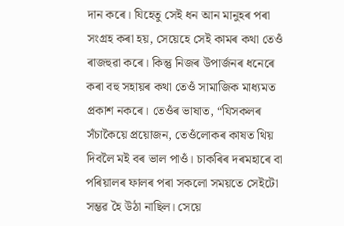দান কৰে। যিহেতু সেই ধন আন মানুহৰ পৰা সংগ্ৰহ কৰা হয়, সেয়েহে সেই কামৰ কথা তেওঁ ৰাজহুৱা কৰে। কিন্তু নিজৰ উপাৰ্জনৰ ধনেৰে কৰা বহু সহায়ৰ কথা তেওঁ সামাজিক মাধ্যমত প্ৰকাশ নকৰে। তেওঁৰ ভাষাত, “যিসকলৰ সঁচাকৈয়ে প্ৰয়োজন, তেওঁলোকৰ কাষত থিয় দিবলৈ মই বৰ ভাল পাওঁ। চাকৰিৰ দৰমহাৰে বা পৰিয়ালৰ ফালৰ পৰা সকলো সময়তে সেইটো সম্ভৱ হৈ উঠা নাছিল। সেয়ে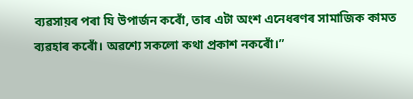ব্যৱসায়ৰ পৰা যি উপাৰ্জন কৰোঁ, তাৰ এটা অংশ এনেধৰণৰ সামাজিক কামত ব্যৱহাৰ কৰোঁ। অৱশ্যে সকলো কথা প্ৰকাশ নকৰোঁ।”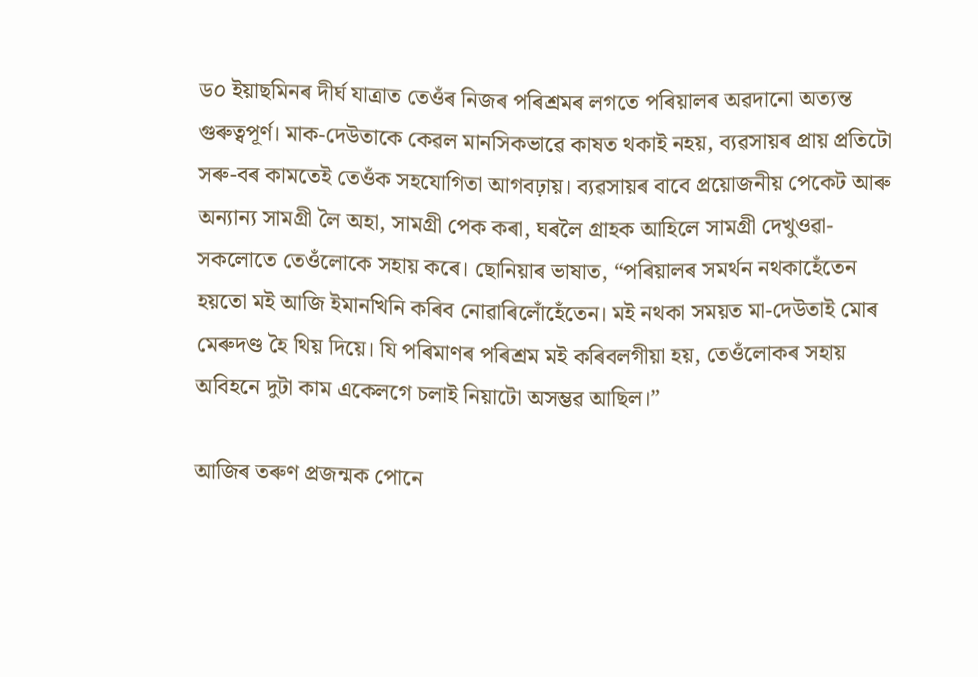ড০ ইয়াছমিনৰ দীৰ্ঘ যাত্ৰাত তেওঁৰ নিজৰ পৰিশ্ৰমৰ লগতে পৰিয়ালৰ অৱদানো অত্যন্ত গুৰুত্বপূৰ্ণ। মাক-দেউতাকে কেৱল মানসিকভাৱে কাষত থকাই নহয়, ব্যৱসায়ৰ প্ৰায় প্ৰতিটো সৰু-বৰ কামতেই তেওঁক সহযোগিতা আগবঢ়ায়। ব্যৱসায়ৰ বাবে প্ৰয়োজনীয় পেকেট আৰু অন্যান্য সামগ্ৰী লৈ অহা, সামগ্ৰী পেক কৰা, ঘৰলৈ গ্ৰাহক আহিলে সামগ্ৰী দেখুওৱা- সকলোতে তেওঁলোকে সহায় কৰে। ছোনিয়াৰ ভাষাত, “পৰিয়ালৰ সমৰ্থন নথকাহেঁতেন হয়তো মই আজি ইমানখিনি কৰিব নোৱাৰিলোঁহেঁতেন। মই নথকা সময়ত মা-দেউতাই মোৰ মেৰুদণ্ড হৈ থিয় দিয়ে। যি পৰিমাণৰ পৰিশ্ৰম মই কৰিবলগীয়া হয়, তেওঁলোকৰ সহায় অবিহনে দুটা কাম একেলগে চলাই নিয়াটো অসম্ভৱ আছিল।”

আজিৰ তৰুণ প্ৰজন্মক পোনে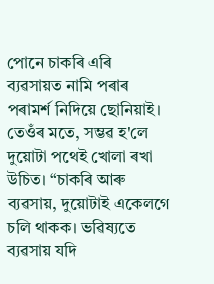পোনে চাকৰি এৰি ব্যৱসায়ত নামি পৰাৰ পৰামৰ্শ নিদিয়ে ছোনিয়াই। তেওঁৰ মতে, সম্ভৱ হ'লে দুয়োটা পথেই খোলা ৰখা উচিত। “চাকৰি আৰু ব্যৱসায়, দুয়োটাই একেলগে চলি থাকক। ভৱিষ্যতে ব্যৱসায় যদি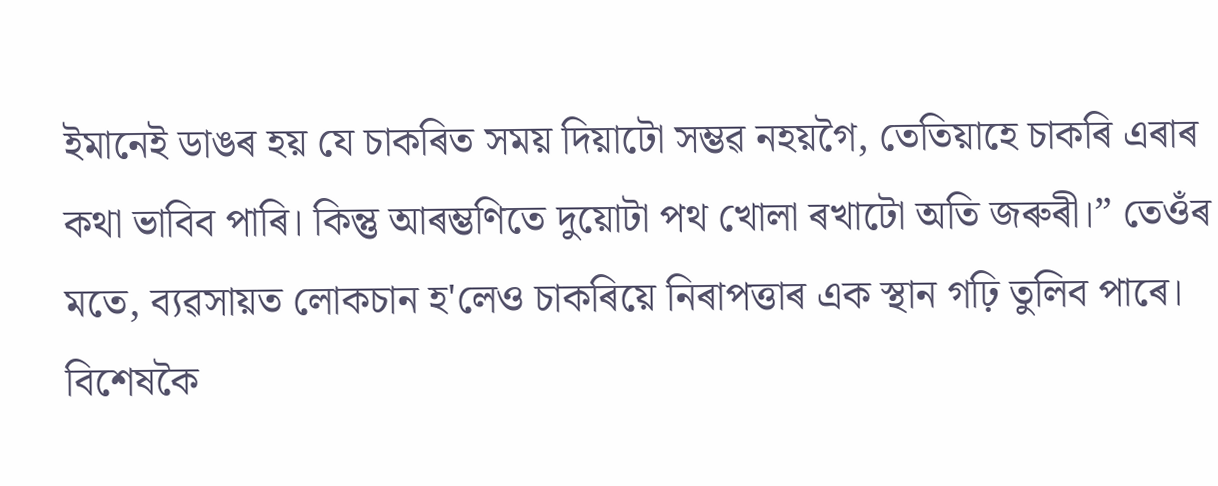ইমানেই ডাঙৰ হয় যে চাকৰিত সময় দিয়াটো সম্ভৱ নহয়গৈ, তেতিয়াহে চাকৰি এৰাৰ কথা ভাবিব পাৰি। কিন্তু আৰম্ভণিতে দুয়োটা পথ খোলা ৰখাটো অতি জৰুৰী।” তেওঁৰ মতে, ব্যৱসায়ত লোকচান হ'লেও চাকৰিয়ে নিৰাপত্তাৰ এক স্থান গঢ়ি তুলিব পাৰে। বিশেষকৈ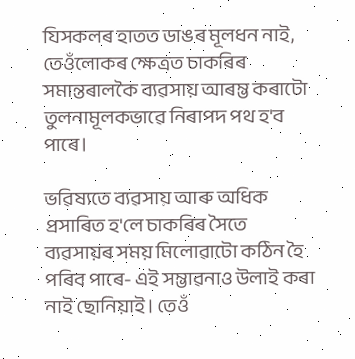যিসকলৰ হাতত ডাঙৰ মূলধন নাই, তেওঁলোকৰ ক্ষেত্ৰত চাকৰিৰ সমান্তৰালকৈ ব্যৱসায় আৰম্ভ কৰাটো তুলনামূলকভাৱে নিৰাপদ পথ হ'ব পাৰে।

ভৱিষ্যতে ব্যৱসায় আৰু অধিক প্ৰসাৰিত হ'লে চাকৰিৰ সৈতে ব্যৱসায়ৰ সময় মিলোৱাটো কঠিন হৈ পৰিব পাৰে- এই সম্ভাৱনাও উলাই কৰা নাই ছোনিয়াই। তেওঁ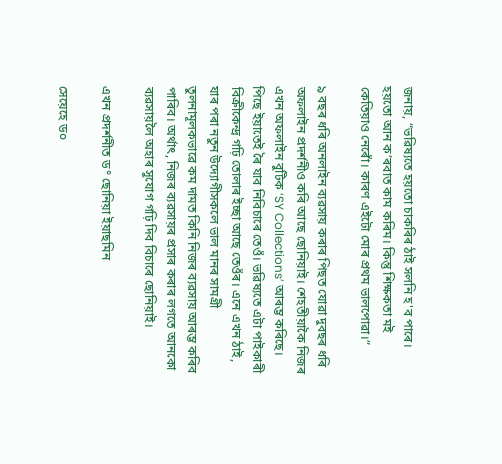জনায়, “ভৱিষ্যতে হয়তো চাকৰিৰ ঠাই সলনি হ'ব পাৰে। হয়তো আন ক’ৰবাত কাম কৰিম। কিন্তু শিক্ষকতা মই কেতিয়াও নেৰোঁ। কাৰণ এইটো মোৰ প্ৰথম ভালপোৱা।”

৯ বছৰ ধৰি অনলাইন ব্যৱসায় কৰাৰ পিছত যোৱা দুবছৰ ধৰি অফলাইন প্ৰদৰ্শনীও কৰি আছে ছোনিয়াই। শেহতীয়াকৈ নিজৰ এখন অফলাইন বুটিক ‘SY Collections’ আৰম্ভ কৰিছে। পিছে ইয়াতেই ৰৈ যাব নিবিচাৰে তেওঁ। ভৱিষ্যতে এটা পাইকাৰী বিক্ৰীকেন্দ্ৰ গঢ়ি তোলাৰ ইচ্ছা আছে তেওঁৰ। এনে এখন ঠাই, যাৰ পৰা নতুন উদ্যোগীসকলে ভাল মানৰ সামগ্ৰী তুলনামূলকভাৱে কম দামত কিনি নিজৰ ব্যৱসায় আৰম্ভ কৰিব পাৰিব। অৰ্থাৎ, নিজৰ ব্যৱসায়ৰ প্ৰসাৰ কৰাৰ লগতে আনকো ব্যৱসায়লৈ অহাৰ সুযোগ গঢ়ি দিব বিচাৰে ছোনিয়াই।

এখন প্ৰদৰ্শনীত ড° ছোনিয়া ইয়াছমিন

সেয়েহে ড০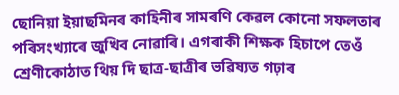ছোনিয়া ইয়াছমিনৰ কাহিনীৰ সামৰণি কেৱল কোনো সফলতাৰ পৰিসংখ্যাৰে জুখিব নোৱাৰি। এগৰাকী শিক্ষক হিচাপে তেওঁ শ্ৰেণীকোঠাত থিয় দি ছাত্ৰ-ছাত্ৰীৰ ভৱিষ্যত গঢ়াৰ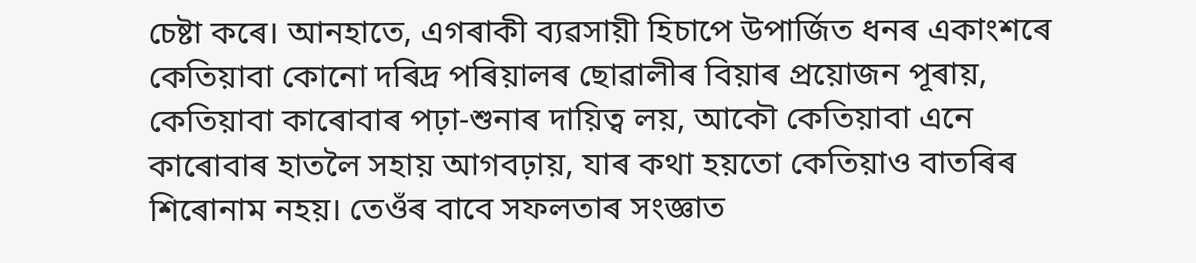চেষ্টা কৰে। আনহাতে, এগৰাকী ব্যৱসায়ী হিচাপে উপাৰ্জিত ধনৰ একাংশৰে কেতিয়াবা কোনো দৰিদ্ৰ পৰিয়ালৰ ছোৱালীৰ বিয়াৰ প্ৰয়োজন পূৰায়, কেতিয়াবা কাৰোবাৰ পঢ়া-শুনাৰ দায়িত্ব লয়, আকৌ কেতিয়াবা এনে কাৰোবাৰ হাতলৈ সহায় আগবঢ়ায়, যাৰ কথা হয়তো কেতিয়াও বাতৰিৰ শিৰোনাম নহয়। তেওঁৰ বাবে সফলতাৰ সংজ্ঞাত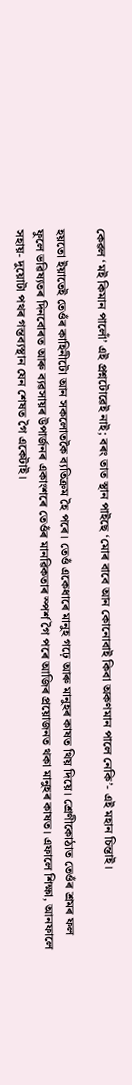কেৱল ‘মই কিমান পালোঁ’ এই প্ৰশ্নটোৱেই নাই; বৰং তাত স্থান পাইছে ‘মোৰ বাবে আন কোনোবাই কিবা অকণমান পালে নেকি’- এই মহান চিন্তাই।

হয়তো ইয়াতেই তেওঁৰ কাহিনীটো আন সকলোতকৈ ব্যতিক্ৰম হৈ পৰে। তেওঁ একেধাৰে মানুহ গঢ়ে আৰু মানুহৰ কাষত থিয় দিয়ে। শ্ৰেণীকোঠাত তেওঁৰ শ্ৰমৰ ফল ফুলে ভৱিষ্যতৰ দিনবোৰত আৰু ব্যৱসায়ৰ উপাৰ্জনৰ একাংশৰে তেওঁৰ মানৱিকতাৰ স্পৰ্শ গৈ পৰে আজিৰ প্ৰয়োজনত থকা মানুহৰ কাষত। এফালে শিক্ষা, আনফালে সহায়- দুয়োটা পথৰ গন্তব্যস্থান যেন শেষত গৈ একেটাই।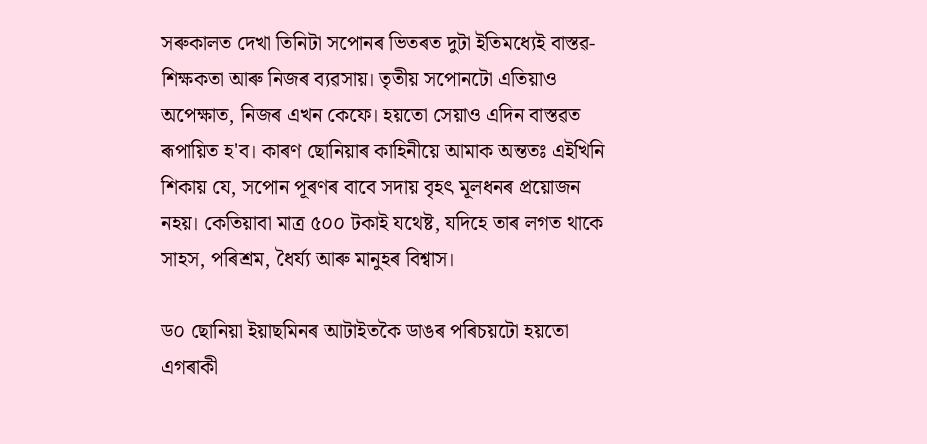সৰুকালত দেখা তিনিটা সপোনৰ ভিতৰত দুটা ইতিমধ্যেই বাস্তৱ- শিক্ষকতা আৰু নিজৰ ব্যৱসায়। তৃতীয় সপোনটো এতিয়াও অপেক্ষাত, নিজৰ এখন কেফে। হয়তো সেয়াও এদিন বাস্তৱত ৰূপায়িত হ'ব। কাৰণ ছোনিয়াৰ কাহিনীয়ে আমাক অন্ততঃ এইখিনি শিকায় যে, সপোন পূৰণৰ বাবে সদায় বৃহৎ মূলধনৰ প্ৰয়োজন নহয়। কেতিয়াবা মাত্ৰ ৫০০ টকাই যথেষ্ট, যদিহে তাৰ লগত থাকে সাহস, পৰিশ্ৰম, ধৈৰ্য্য আৰু মানুহৰ বিশ্বাস।

ড০ ছোনিয়া ইয়াছমিনৰ আটাইতকৈ ডাঙৰ পৰিচয়টো হয়তো এগৰাকী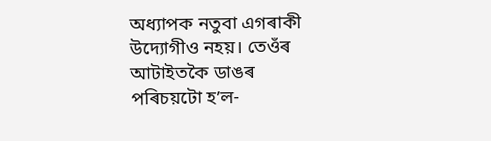অধ্যাপক নতুবা এগৰাকী উদ্যোগীও নহয়। তেওঁৰ আটাইতকৈ ডাঙৰ পৰিচয়টো হ’ল-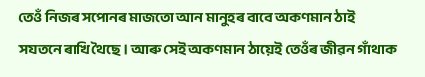তেওঁ নিজৰ সপোনৰ মাজতো আন মানুহৰ বাবে অকণমান ঠাই সযতনে ৰাখি থৈছে। আৰু সেই অকণমান ঠায়েই তেওঁৰ জীৱন গাঁথাক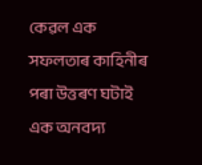কেৱল এক সফলতাৰ কাহিনীৰ পৰা উত্তৰণ ঘটাই এক অনবদ্য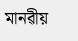মানৱীয়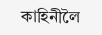কাহিনীলৈ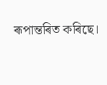ৰূপান্তৰিত কৰিছে।